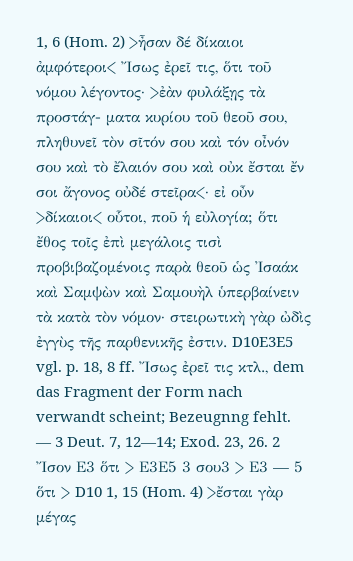1, 6 (Hom. 2) >ἦσαν δέ δίκαιοι ἀμφότεροι< Ἴσως ἐρεῖ τις, ὅτι τοῦ νόμου λέγοντος· >ἐὰν φυλάξῃς τὰ προστάγ- ματα κυρίου τοῦ θεοῦ σου, πληθυνεῖ τὸν σῖτόν σου καὶ τόν οἶνόν σου καὶ τὸ ἔλαιόν σου καὶ οὐκ ἔσται ἔν σοι ἄγονος οὐδέ στεῖρα<· εἰ οὖν >δίκαιοι< οὗτοι, ποῦ ἡ εὐλογία; ὅτι ἔθος τοῖς ἐπὶ μεγάλοις τισὶ προβιβαζομένοις παρὰ θεοῦ ὡς Ἰσαάκ καὶ Σαμψὼν καὶ Σαμουὴλ ὑπερβαίνειν τὰ κατὰ τὸν νόμον· στειρωτικὴ γὰρ ὠδὶς ἐγγὺς τῆς παρθενικῆς ἐστιν. D10E3E5 vgl. p. 18, 8 ff. Ἴσως ἐρεῖ τις κτλ., dem das Fragment der Form nach verwandt scheint; Bezeugnng fehlt. — 3 Deut. 7, 12—14; Exod. 23, 26. 2 Ἴσον Ε3 ὅτι > Ε3Ε5 3 σου3 > Ε3 — 5 ὅτι > D10 1, 15 (Hom. 4) >ἔσται γὰρ μέγας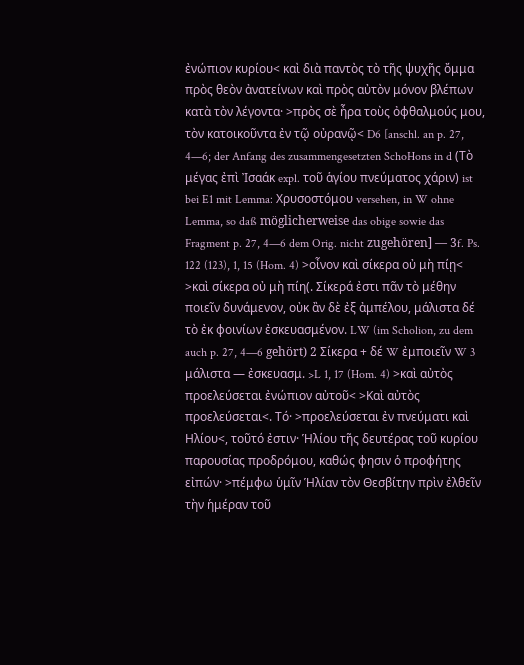ἐνώπιον κυρίου< καὶ διὰ παντὸς τὸ τῆς ψυχῆς ὄμμα πρὸς θεὸν ἀνατείνων καὶ πρὸς αὐτὸν μόνον βλέπων κατὰ τὸν λέγοντα· >πρὸς σὲ ἦρα τοὺς ὀφθαλμούς μου, τὸν κατοικοῦντα ἐν τῷ οὐρανῷ< D6 [anschl. an p. 27, 4—6; der Anfang des zusammengesetzten SchoHons in d (Τὸ μέγας ἐπὶ Ἰσαάκ expl. τοῦ ἁγίου πνεύματος χάριν) ist bei E1 mit Lemma: Χρυσοστόμου versehen, in W ohne Lemma, so daß möglicherweise das obige sowie das Fragment p. 27, 4—6 dem Orig. nicht zugehören] — 3f. Ps. 122 (123), 1, 15 (Hom. 4) >οἶνον καὶ σίκερα οὐ μὴ πίῃ< >καὶ σίκερα οὐ μὴ πίη(. Σίκερά ἐστι πᾶν τὸ μέθην ποιεῖν δυνάμενον, οὐκ ἂν δὲ ἐξ ἀμπέλου, μάλιστα δέ τὸ ἐκ φοινίων ἐσκευασμένον. LW (im Scholion, zu dem auch p. 27, 4—6 gehört) 2 Σίκερα + δέ W ἐμποιεῖν W 3 μάλιστα — ἐσκευασμ. >L 1, 17 (Hom. 4) >καὶ αὐτὸς προελεύσεται ἐνώπιον αὐτοῦ< >Καὶ αὐτὸς προελεύσεται<. Τό· >προελεύσεται ἐν πνεύματι καὶ Ηλίου<, τοῦτό ἐστιν· Ἡλίου τῆς δευτέρας τοῦ κυρίου παρουσίας προδρόμου, καθώς φησιν ὁ προφήτης εἰπών· >πέμφω ὑμῖν Ἡλίαν τὸν Θεσβίτην πρὶν ἐλθεῖν τὴν ἡμέραν τοῦ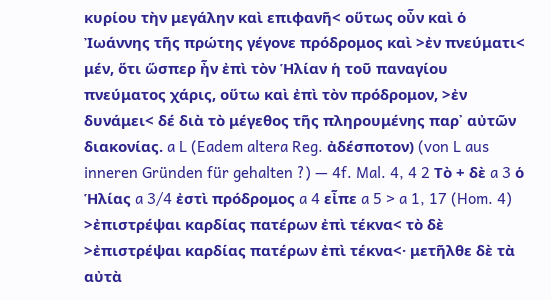κυρίου τὴν μεγάλην καὶ επιφανῆ< οὕτως οὖν καὶ ὁ Ἰωάννης τῆς πρώτης γέγονε πρόδρομος καὶ >ἐν πνεύματι< μέν, ὅτι ὥσπερ ἦν ἐπὶ τὸν Ἡλίαν ἡ τοῦ παναγίου πνεύματος χάρις, οὕτω καὶ ἐπὶ τὸν πρόδρομον, >ἐν δυνάμει< δέ διὰ τὸ μέγεθος τῆς πληρουμένης παρ᾿ αὐτῶν διακονίας. a L (Eadem altera Reg. ἀδέσποτον) (von L aus inneren Gründen für gehalten ?) — 4f. Mal. 4, 4 2 Τὸ + δὲ a 3 ὁ Ἡλίας a 3/4 ἐστὶ πρόδρομος a 4 εἶπε a 5 > a 1, 17 (Hom. 4) >ἐπιστρέψαι καρδίας πατέρων ἐπὶ τέκνα< τὸ δὲ >ἐπιστρέψαι καρδίας πατέρων ἐπὶ τέκνα<· μετῆλθε δὲ τὰ αὐτὰ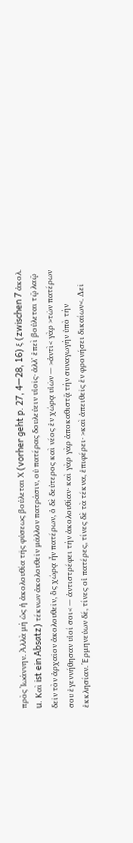πρὸς Ἰωάννην. Ἀλλὰ μὴ ὡς ἡ ἀκολουθία τῆς φύσεως βούλεται Χ (vorher geht p. 27, 4—28, 16) ξ (zwischen 7 ἀκολ. u. Καὶ ist ein Absatz) τέκνων ἀκολουθεῖν μᾶλλον πατράσιν, οὐ πατέρας δουλεύειν υἱοῖς· ἀλλ᾿ ἐπεὶ βούλεται τῷ λαῷ δεῖν τὸν ἀρχαῖον ἀκολουθεῖν, ὃς χώρᾳ ἦν πατέρων, ὁ δὲ δεύτερος καὶ νέος ἐν χώρᾳ υἱῶν — >ἀντὶ< γὰρ >τῶν πατέρων σου ἐγεννήθησαν υἱοί σοι< — ἀντιστρέφει τὴν ἀκολουθίαν· καὶ γὰρ γὰρ ἀποκαθιστᾷ τὴν συναγωγὴν ὑπὸ τὴν ἐκκλησίαν. Ἑρμηνεύων δέ, τίνες οἱ πατέρες, τίνες δὲ τὰ τέκνα, ἐπιφέρει· >καὶ ἀπειθεῖς ἐν φρονήσει δικαίων<. Δεῖ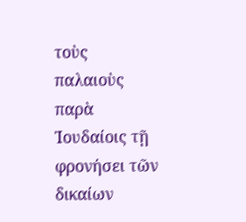τοὺς παλαιοὺς παρὰ Ἰουδαίοις τῇ φρονήσει τῶν δικαίων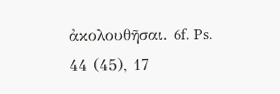ἀκολουθῆσαι. 6f. Ps. 44 (45), 17